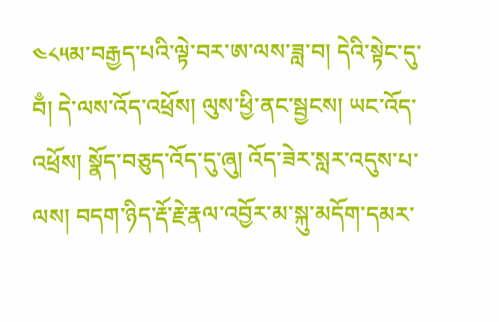༤༨༥མ་བརྒྱད་པའི་ལྟེ་བར་ཨ་ལས་ཟླ་བ། དེའི་སྟེང་དུ་བྃ། དེ་ལས་འོད་འཕྲོས། ལུས་ཕྱི་ནང་སྦྱངས། ཡང་འོད་འཕྲོས། སྣོད་བཅུད་འོད་དུ་ཞུ། འོད་ཟེར་སླར་འདུས་པ་ལས། བདག་ཉིད་རྡོ་རྗེ་རྣལ་འབྱོར་མ་སྐུ་མདོག་དམར་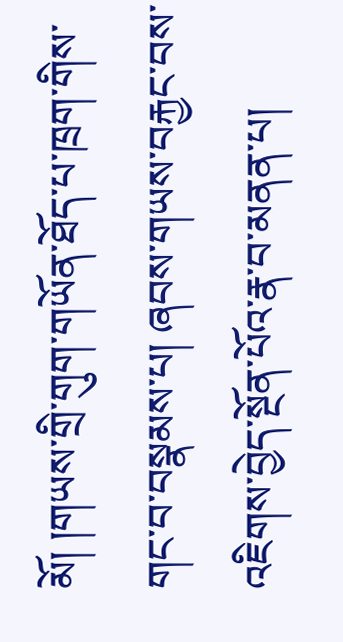མོ། །གཡས་གྲི་གུག་གཡོན་ཐོད་པ་ཁྲག་གིས་གང་བ་བསྣམས་པ། ཞབས་གཡས་བརྐྱང་བས་འཇིགས་བྱེད་སྔོན་པོའ་རྣ་བ་མནན་པ།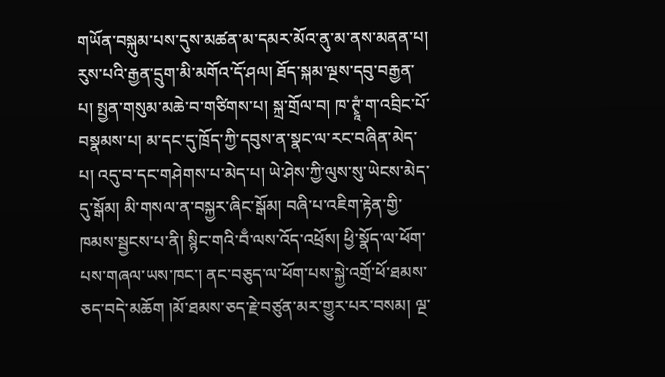གཡོན་བསྐུམ་པས་དུས་མཚན་མ་དམར་མོའ་ནུ་མ་ནས་མནན་པ། རུས་པའི་རྒྱན་དྲུག་མི་མགོའ་དོ་ཤལ། ཐོད་སྐམ་ལྔས་དབུ་བརྒྱན་པ། སྤྱན་གསུམ་མཆེ་བ་གཙིགས་པ། སྐྲ་གྲོལ་བ། ཁ་ཊྭཱཾ་ག་འབྲིང་པོ་བསྣམས་པ། མ་དང་དུ་ཁྲོད་ཀྱི་དབུས་ན་སྣང་ལ་རང་བཞིན་མེད་པ། འདུ་བ་དང་གཤེགས་པ་མེད་པ། ཡེ་ཤེས་ཀྱི་ལུས་སུ་ཡེངས་མེད་དུ་སྒོམ། མི་གསལ་ན་བསྐྱར་ཞིང་སྒོམ། བཞི་པ་འཇིག་རྟེན་གྱི་ཁམས་སྦྱངས་པ་ནི། སྙིང་གའི་བྃ་ལས་འོད་འཕྲོས། ཕྱི་སྣོད་ལ་ཕོག་པས་གཞལ་ཡས་ཁང་། ནང་བཅུད་ལ་ཕོག་པས་སྐྱེ་འགྲོ་ཕོ་ཐམས་ཅད་བདེ་མཆོག །མོ་ཐམས་ཅད་རྗེ་བཙུན་མར་གྱུར་པར་བསམ། ལྔ་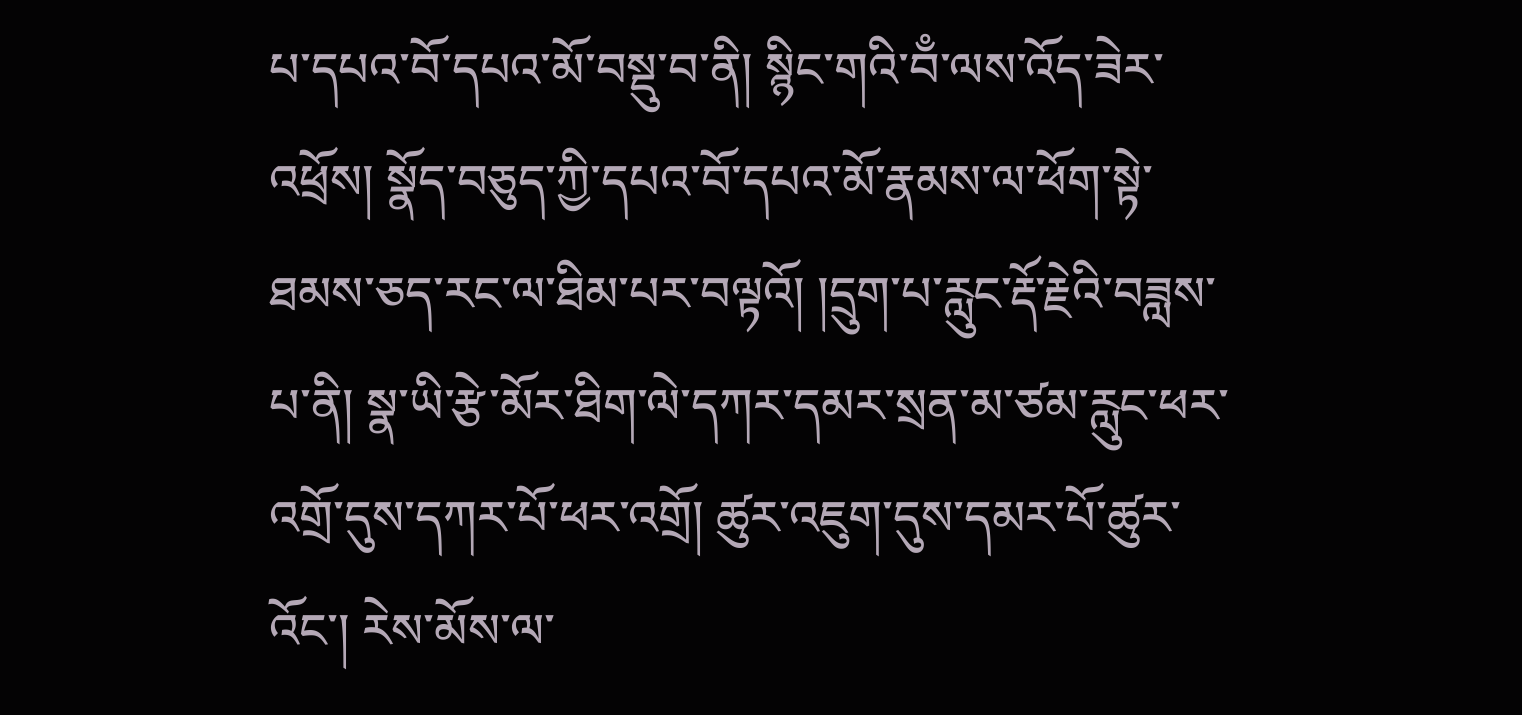པ་དཔའ་བོ་དཔའ་མོ་བསྡུ་བ་ནི། སྙིང་གའི་བྃ་ལས་འོད་ཟེར་འཕྲོས། སྣོད་བཅུད་ཀྱི་དཔའ་བོ་དཔའ་མོ་རྣམས་ལ་ཕོག་སྟེ་ཐམས་ཅད་རང་ལ་ཐིམ་པར་བལྟའོ། །དྲུག་པ་རླུང་རྡོ་རྗེའི་བཟླས་པ་ནི། སྣ་ཡི་རྩེ་མོར་ཐིག་ལེ་དཀར་དམར་སྲན་མ་ཙམ་རླུང་ཕར་འགྲོ་དུས་དཀར་པོ་ཕར་འགྲོ། ཚུར་འཇུག་དུས་དམར་པོ་ཚུར་འོང་། རེས་མོས་ལ་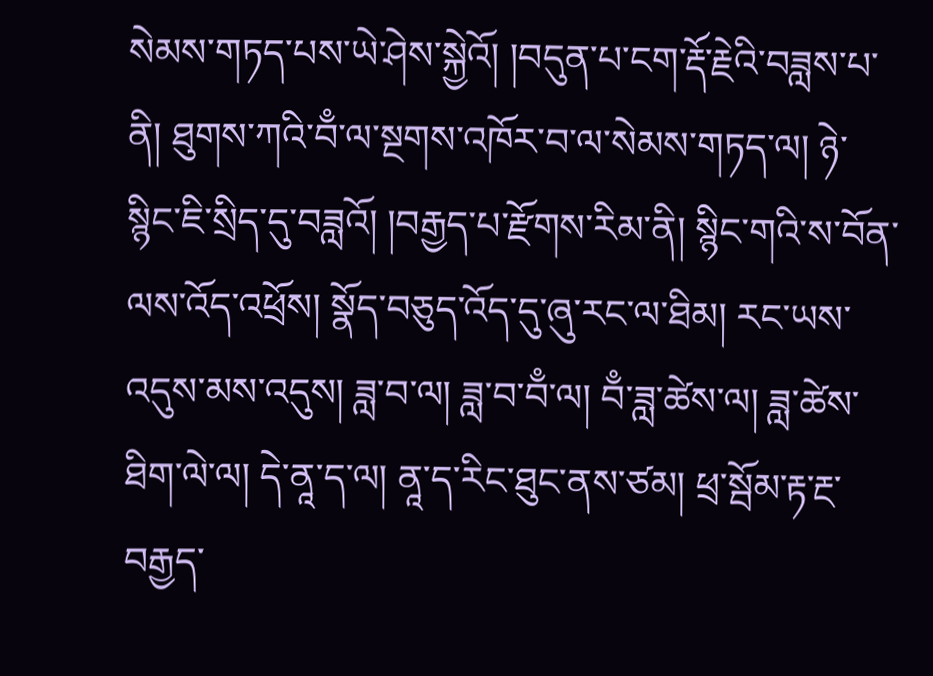སེམས་གཏད་པས་ཡེ་ཤེས་སྐྱེའོ། །བདུན་པ་ངག་རྡོ་རྗེའི་བཟླས་པ་ནི། ཐུགས་ཀའི་བྃ་ལ་སྔགས་འཁོར་བ་ལ་སེམས་གཏད་ལ། ཉེ་སྙིང་ཇི་སྲིད་དུ་བཟླའོ། །བརྒྱད་པ་རྫོགས་རིམ་ནི། སྙིང་གའི་ས་བོན་ལས་འོད་འཕྲོས། སྣོད་བཅུད་འོད་དུ་ཞུ་རང་ལ་ཐིམ། རང་ཡས་འདུས་མས་འདུས། ཟླ་བ་ལ། ཟླ་བ་བྃ་ལ། བྃ་ཟླ་ཚེས་ལ། ཟླ་ཚེས་ཐིག་ལེ་ལ། དེ་ནཱ་ད་ལ། ནཱ་ད་རིང་ཐུང་ནས་ཙམ། ཕྲ་སྦོམ་རྟ་རྔ་བརྒྱད་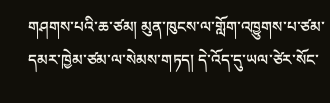གཤགས་པའི་ཆ་ཙམ། མུན་ཁུངས་ལ་གློག་འཁྱུགས་པ་ཙམ་དམར་ཁྱེམ་ཙམ་ལ་སེམས་གཏད། དེ་འོད་དུ་ཡལ་ཙེར་སོང་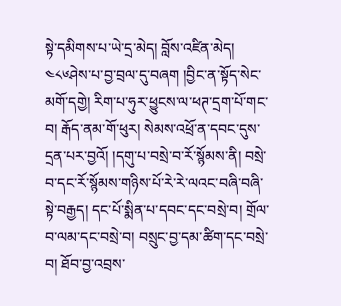སྟེ་དམིགས་པ་ཡེ་དྲ་མེད། བློས་འཛིན་མེད།
༤༨༦ཤེས་པ་བྱ་བྲལ་དུ་བཞག །བྱིང་ན་སྟོད་སེང་མགོ་དགྱེ། རིག་པ་ཧུར་ཕྱུངས་ལ་ཕཊ་དྲག་པོ་གང་བ། རྒོད་ནམ་གོ་ཕུར། སེམས་འཕྲོ་ན་དབང་དུས་དྲན་པར་བྱའོ། །དགུ་པ་བསྲེ་བ་རོ་སྙོམས་ནི། བསྲེ་བ་དང་རོ་སྙོམས་གཉིས་པོ་རེ་རེ་ལའང་བཞི་བཞི་སྟེ་བརྒྱད། དང་པོ་སྨིན་པ་དབང་དང་བསྲེ་བ། གྲོལ་བ་ལམ་དང་བསྲེ་བ། བསྲུང་བྱ་དམ་ཚིག་དང་བསྲེ་བ། ཐོབ་བྱ་འབྲས་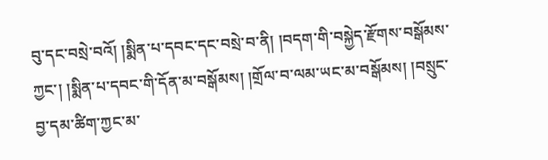བུ་དང་བསྲེ་བའོ། །སྨིན་པ་དབང་དང་བསྲེ་བ་ནི། །བདག་གི་བསྐྱེད་རྫོགས་བསྒོམས་ཀྱང་། །སྨིན་པ་དབང་གི་དོན་མ་བསྒོམས། །གྲོལ་བ་ལམ་ཡང་མ་བསྒོམས། །བསྲུང་བྱ་དམ་ཚིག་ཀྱང་མ་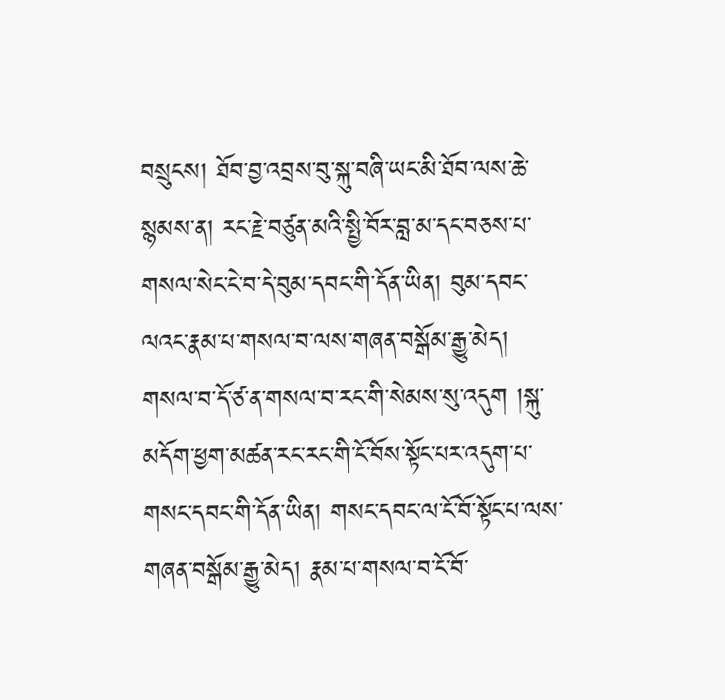བསྲུངས། ཐོབ་བྱ་འབྲས་བུ་སྐུ་བཞི་ཡང་མི་ཐོབ་ལས་ཆེ་སྙམས་ན། རང་རྗེ་བཙུན་མའི་སྤྱི་བོར་བླ་མ་དང་བཅས་པ་གསལ་སེང་ངེ་བ་དེ་བུམ་དབང་གི་དོན་ཡིན། བུམ་དབང་ལའང་རྣམ་པ་གསལ་བ་ལས་གཞན་བསྒོམ་རྒྱུ་མེད། གསལ་བ་དོ་ཙ་ན་གསལ་བ་རང་གི་སེམས་སུ་འདུག །སྐུ་མདོག་ཕྱག་མཚན་རང་རང་གི་ངོ་བོས་སྟོང་པར་འདུག་པ་གསང་དབང་གི་དོན་ཡིན། གསང་དབང་ལ་ངོ་བོ་སྟོང་པ་ལས་གཞན་བསྒོམ་རྒྱུ་མེད། རྣམ་པ་གསལ་བ་ངོ་བོ་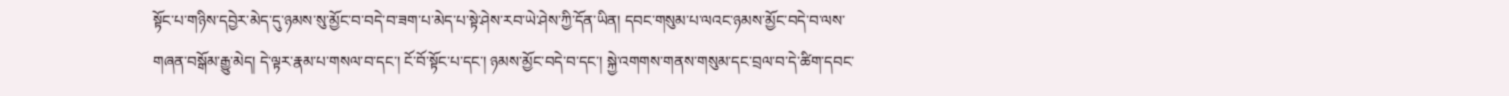སྟོང་པ་གཉིས་དབྱེར་མེད་དུ་ཉམས་སུ་མྱོང་བ་བདེ་བ་ཟག་པ་མེད་པ་སྟེ་ཤེས་རབ་ཡེ་ཤེས་ཀྱི་དོན་ཡིན། དབང་གསུམ་པ་ལའང་ཉམས་མྱོང་བདེ་བ་ལས་གཞན་བསྒོམ་རྒྱུ་མེད། དེ་ལྟར་རྣམ་པ་གསལ་བ་དང་། ངོ་བོ་སྟོང་པ་དང་། ཉམས་མྱོང་བདེ་བ་དང་། སྐྱེ་འགགས་གནས་གསུམ་དང་བྲལ་བ་དེ་ཚིག་དབང་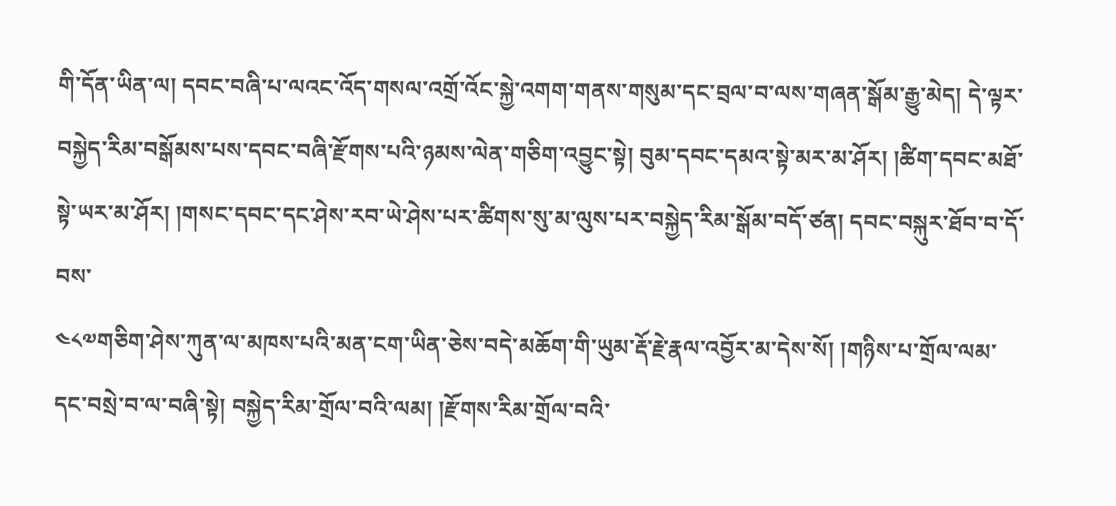གི་དོན་ཡིན་ལ། དབང་བཞི་པ་ལའང་འོད་གསལ་འགྲོ་འོང་སྐྱེ་འགག་གནས་གསུམ་དང་བྲལ་བ་ལས་གཞན་སྒོམ་རྒྱུ་མེད། དེ་ལྟར་བསྐྱེད་རིམ་བསྒོམས་པས་དབང་བཞི་རྫོགས་པའི་ཉམས་ལེན་གཅིག་འབྱུང་སྟེ། བུམ་དབང་དམའ་སྟེ་མར་མ་ཤོར། །ཚིག་དབང་མཐོ་སྟེ་ཡར་མ་ཤོར། །གསང་དབང་དང་ཤེས་རབ་ཡེ་ཤེས་པར་ཚིགས་སུ་མ་ལུས་པར་བསྐྱེད་རིམ་སྒོམ་བདོ་ཙན། དབང་བསྐུར་ཐོབ་བ་དོ་བས་
༤༨༧གཅིག་ཤེས་ཀུན་ལ་མཁས་པའི་མན་ངག་ཡིན་ཅེས་བདེ་མཆོག་གི་ཡུམ་རྡོ་རྗེ་རྣལ་འབྱོར་མ་དེས་སོ། །གཉིས་པ་གྲོལ་ལམ་དང་བསྲེ་བ་ལ་བཞི་སྟེ། བསྐྱེད་རིམ་གྲོལ་བའི་ལམ། །རྫོགས་རིམ་གྲོལ་བའི་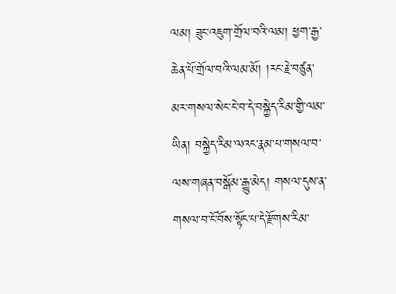ལམ། ཟུང་འཇུག་གྲོལ་བའི་ལམ། ཕྱག་རྒྱ་ཆེན་པོ་གྲོལ་བའི་ལམ་མོ། །རང་རྗེ་བཙུན་མར་གསལ་སེང་ངེ་བ་དེ་བསྐྱེད་རིམ་གྱི་ལམ་ཡིན། བསྐྱེད་རིམ་ལའང་རྣམ་པ་གསལ་བ་ལས་གཞན་བསྒོམ་རྒྱུ་མེད། གསལ་དུས་ན་གསལ་བ་ངོ་བོས་སྟོང་པ་དེ་རྫོགས་རིམ་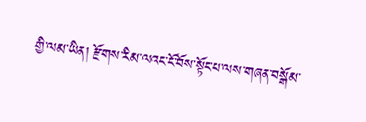གྱི་ལམ་ཡིན། རྫོགས་རིམ་ལའང་ངོ་བོས་སྟོང་པ་ལས་གཞན་བསྒོམ་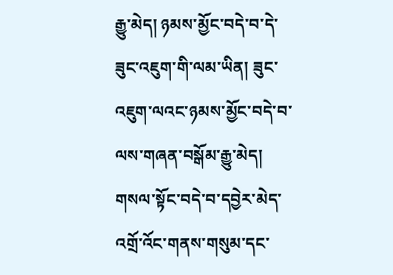རྒྱུ་མེད། ཉམས་མྱོང་བདེ་བ་དེ་ཟུང་འཇུག་གི་ལམ་ཡིན། ཟུང་འཇུག་ལའང་ཉམས་མྱོང་བདེ་བ་ལས་གཞན་བསྒོམ་རྒྱུ་མེད། གསལ་སྟོང་བདེ་བ་དབྱེར་མེད་འགྲོ་འོང་གནས་གསུམ་དང་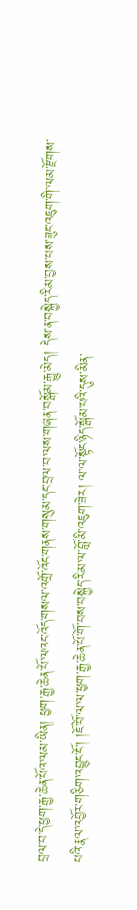བྲལ་བ་དེ་ཕྱག་རྒྱ་ཆེན་པོའ་ལམ་ཡིན། ཕྱག་རྒྱ་ཆེན་པོ་ལའང་འོད་གསལ་འགྲོ་འོང་གནས་གསུམ་དང་བྲལ་བ་ལས་གཞན་བསྒོམ་རྒྱུ་མེད། དེས་ན་བསྐྱེད་རིམ་བྱས་པས་ཟུང་འཇུག་གི་ལམ་རྫོགས་པའི་རྣལ་འབྱོར་གཅིག་འབྱུང་ངོ་། །ཇོ་བོ་ལ་ལ་ཕྱག་རྒྱ་ཆེན་པོ་གོ་བས་བསྐྱེད་རིམ་ལ་བློ་མི་འཇུག་ཟེར། ལ་ལ་སྟོང་ཉིད་སྒོམ་པའི་དུས་མིན་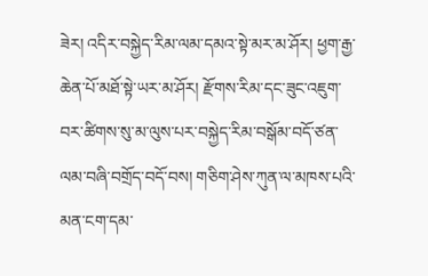ཟེར། འདིར་བསྐྱེད་རིམ་ལམ་དམའ་སྟེ་མར་མ་ཤོར། ཕྱག་རྒྱ་ཆེན་པོ་མཐོ་སྟེ་ཡར་མ་ཤོར། རྫོགས་རིམ་དང་ཟུང་འཇུག་བར་ཚིགས་སུ་མ་ལུས་པར་བསྐྱེད་རིམ་བསྒོམ་བདོ་ཙན་ལམ་བཞི་བགྲོད་བདོ་བས། གཅིག་ཤེས་ཀུན་ལ་མཁས་པའི་མན་ངག་དམ་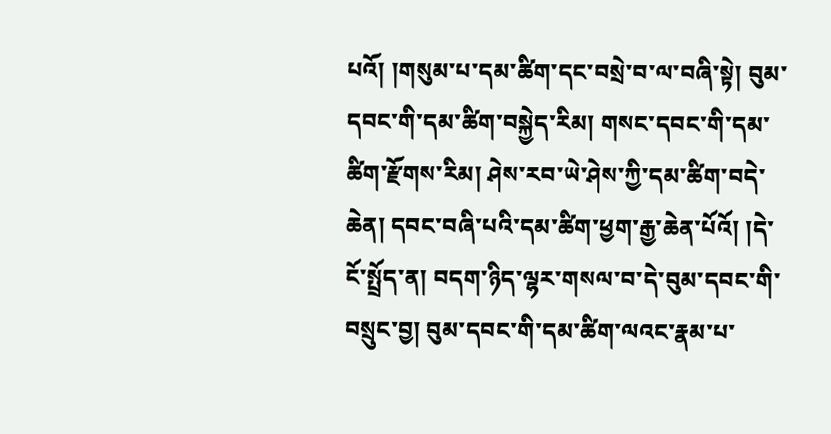པའོ། །གསུམ་པ་དམ་ཚིག་དང་བསྲེ་བ་ལ་བཞི་སྟེ། བུམ་དབང་གི་དམ་ཚིག་བསྐྱེད་རིམ། གསང་དབང་གི་དམ་ཚིག་རྫོགས་རིམ། ཤེས་རབ་ཡེ་ཤེས་ཀྱི་དམ་ཚིག་བདེ་ཆེན། དབང་བཞི་པའི་དམ་ཚིག་ཕྱག་རྒྱ་ཆེན་པོའོ། །དེ་ངོ་སྤྲོད་ན། བདག་ཉིད་ལྷར་གསལ་བ་དེ་བུམ་དབང་གི་བསྲུང་བྱ། བུམ་དབང་གི་དམ་ཚིག་ལའང་རྣམ་པ་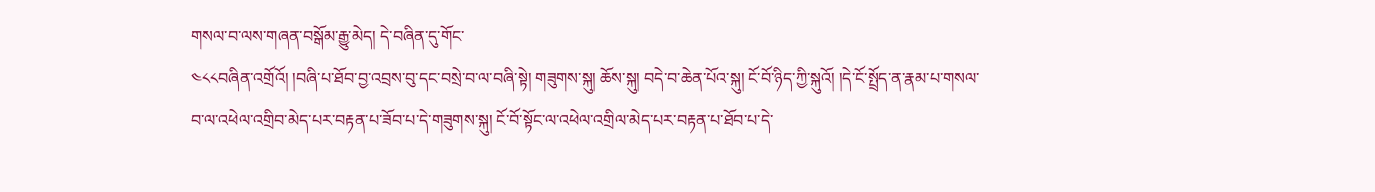གསལ་བ་ལས་གཞན་བསྒོམ་རྒྱུ་མེད། དེ་བཞིན་དུ་གོང་
༤༨༨བཞིན་འགྲོའོ། །བཞི་པ་ཐོབ་བྱ་འབྲས་བུ་དང་བསྲེ་བ་ལ་བཞི་སྟེ། གཟུགས་སྐུ། ཆོས་སྐུ། བདེ་བ་ཆེན་པོའ་སྐུ། ངོ་བོ་ཉིད་ཀྱི་སྐུའོ། །དེ་ངོ་སྤྲོད་ན་རྣམ་པ་གསལ་བ་ལ་འཕེལ་འགྲིབ་མེད་པར་བརྟན་པ་ཟོབ་པ་དེ་གཟུགས་སྐུ། ངོ་བོ་སྟོང་ལ་འཕེལ་འགྲིལ་མེད་པར་བརྟན་པ་ཐོབ་པ་དེ་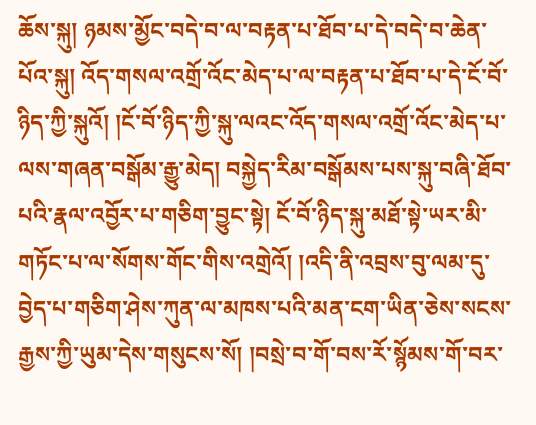ཆོས་སྐུ། ཉམས་མྱོང་བདེ་བ་ལ་བརྟན་པ་ཐོབ་པ་དེ་བདེ་བ་ཆེན་པོའ་སྐུ། འོད་གསལ་འགྲོ་འོང་མེད་པ་ལ་བརྟན་པ་ཐོབ་པ་དེ་ངོ་བོ་ཉིད་ཀྱི་སྐུའོ། །ངོ་བོ་ཉིད་ཀྱི་སྐུ་ལའང་འོད་གསལ་འགྲོ་འོང་མེད་པ་ལས་གཞན་བསྒོམ་རྒྱུ་མེད། བསྐྱེད་རིམ་བསྒོམས་པས་སྐུ་བཞི་ཐོབ་པའི་རྣལ་འབྱོར་པ་གཅིག་བྱུང་སྟེ། ངོ་བོ་ཉིད་སྐུ་མཐོ་སྟེ་ཡར་མི་གཏོང་པ་ལ་སོགས་གོང་གིས་འགྲེའོ། །འདི་ནི་འབྲས་བུ་ལམ་དུ་བྱེད་པ་གཅིག་ཤེས་ཀུན་ལ་མཁས་པའི་མན་ངག་ཡིན་ཅེས་སངས་རྒྱས་ཀྱི་ཡུམ་དེས་གསུངས་སོ། །བསྲེ་བ་གོ་བས་རོ་སྙོམས་གོ་བར་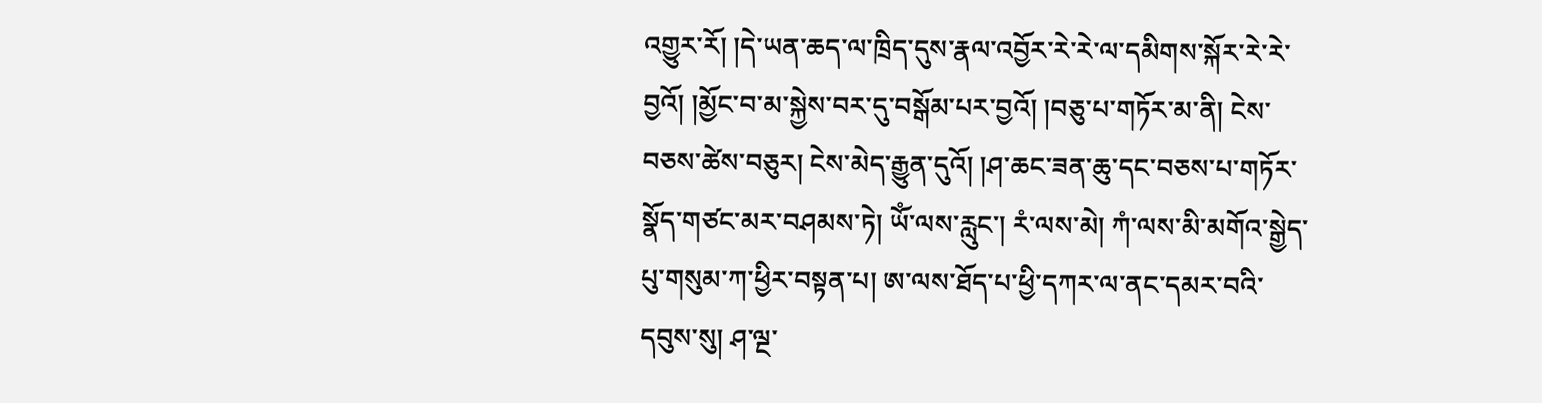འགྱུར་རོ། །དེ་ཡན་ཆད་ལ་ཁྲིད་དུས་རྣལ་འབྱོར་རེ་རེ་ལ་དམིགས་སྐོར་རེ་རེ་བྱའོ། །མྱོང་བ་མ་སྐྱེས་བར་དུ་བསྒོམ་པར་བྱའོ། །བཅུ་པ་གཏོར་མ་ནི། ངེས་བཅས་ཚེས་བཅུར། ངེས་མེད་རྒྱུན་དུའོ། །ཤ་ཆང་ཟན་ཆུ་དང་བཅས་པ་གཏོར་སྣོད་གཙང་མར་བཤམས་ཏེ། ཡོཾ་ལས་རླུང་། རཾ་ལས་མེ། ཀཾ་ལས་མི་མགོའ་སྒྱེད་པུ་གསུམ་ཀ་ཕྱིར་བསྟན་པ། ཨ་ལས་ཐོད་པ་ཕྱི་དཀར་ལ་ནང་དམར་བའི་དབུས་སུ། ཤ་ལྔ་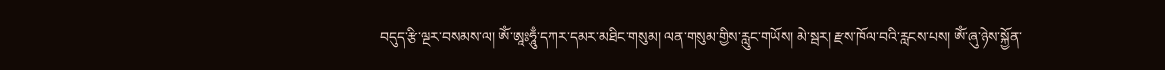བདུད་རྩི་ལྔར་བསམས་ལ། ༀ་ཨཱཿཧཱུྃ་དཀར་དམར་མཐིང་གསུམ། ལན་གསུམ་གྱིས་རླུང་གཡོས། མེ་སྦར། རྫས་ཁོལ་བའི་རླངས་པས། ༀ་ཞུ་ཉེས་སྐྱོན་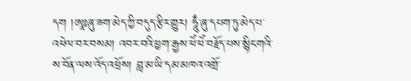དག །ཨཱཿཞུ་ཟག་མེད་ཀྱི་བདུད་རྩིར་གྱུར། ཧཱུྃ་ཞུ་དཔག་ཏུ་མེད་པ་འཕེལ་བར་བསམ། འབར་བའི་ཕྱག་རྒྱས་ཕེཾ་ཕེཾ་བརྗོད་པས་སྙིང་གའི་ས་བོན་ལས་འོད་འཕྲོས། བླ་མ་ཡི་དམ་མཁའ་འགྲོ་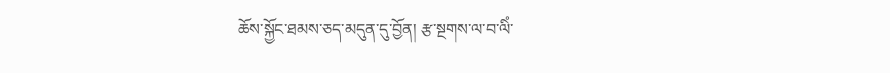ཆོས་སྐྱོང་ཐམས་ཅད་མདུན་དུ་བྱོན། རྩ་སྔགས་ལ་བ་ལིཾ་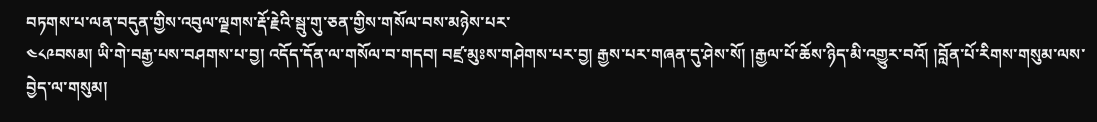བཏགས་པ་ལན་བདུན་གྱིས་འབུལ་ལྗགས་རྡོ་རྗེའི་སྦུ་གུ་ཅན་གྱིས་གསོལ་བས་མཉེས་པར་
༤༨༩བསམ། ཡི་གེ་བརྒྱ་པས་བཤགས་པ་བྱ། འདོད་དོན་ལ་གསོལ་བ་གདབ། བཛྲ་མུཿས་གཤེགས་པར་བྱ། རྒྱས་པར་གཞན་དུ་ཤེས་སོ། །རྒྱལ་པོ་ཆོས་ཉིད་མི་འགྱུར་བའོ། །བློན་པོ་རིགས་གསུམ་ལས་བྱེད་ལ་གསུམ།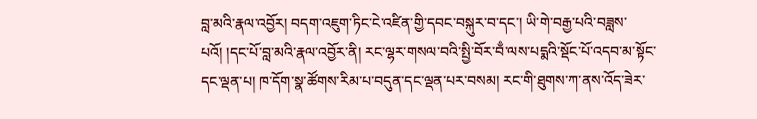བླ་མའི་རྣལ་འབྱོར། བདག་འཇུག་ཏིང་ངེ་འཛིན་གྱི་དབང་བསྐུར་བ་དང་། ཡི་གེ་བརྒྱ་པའི་བཟླས་པའོ། །དང་པོ་བླ་མའི་རྣལ་འབྱོར་ནི། རང་ལྷར་གསལ་བའི་སྤྱི་བོར་བྃ་ལས་པདྨའི་སྡོང་པོ་འདབ་མ་སྟོང་དང་ལྡན་པ། ཁ་དོག་སྣ་ཚོགས་རིམ་པ་བདུན་དང་ལྡན་པར་བསམ། རང་གི་ཐུགས་ཀ་ནས་འོད་ཟེར་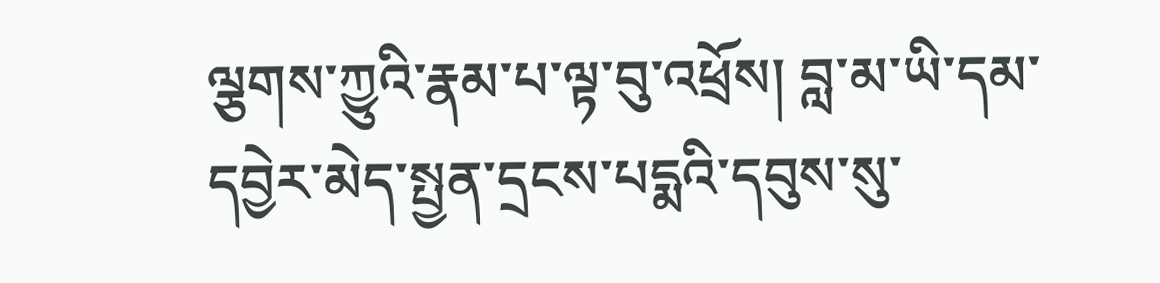ལྕགས་ཀྱུའི་རྣམ་པ་ལྟ་བུ་འཕྲོས། བླ་མ་ཡི་དམ་དབྱེར་མེད་སྤྱན་དྲངས་པདྨའི་དབུས་སུ་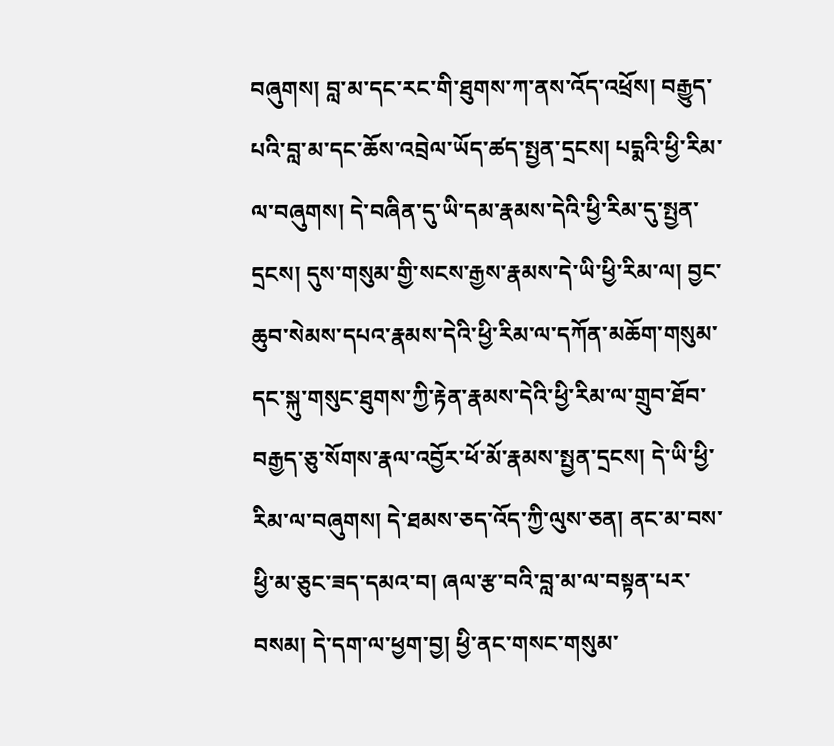བཞུགས། བླ་མ་དང་རང་གི་ཐུགས་ཀ་ནས་འོད་འཕྲོས། བརྒྱུད་པའི་བླ་མ་དང་ཆོས་འབྲེལ་ཡོད་ཚད་སྤྱན་དྲངས། པདྨའི་ཕྱི་རིམ་ལ་བཞུགས། དེ་བཞིན་དུ་ཡི་དམ་རྣམས་དེའི་ཕྱི་རིམ་དུ་སྤྱན་དྲངས། དུས་གསུམ་གྱི་སངས་རྒྱས་རྣམས་དེ་ཡི་ཕྱི་རིམ་ལ། བྱང་ཆུབ་སེམས་དཔའ་རྣམས་དེའི་ཕྱི་རིམ་ལ་དཀོན་མཆོག་གསུམ་དང་སྐུ་གསུང་ཐུགས་ཀྱི་རྟེན་རྣམས་དེའི་ཕྱི་རིམ་ལ་གྲུབ་ཐོབ་བརྒྱད་ཅུ་སོགས་རྣལ་འབྱོར་ཕོ་མོ་རྣམས་སྤྱན་དྲངས། དེ་ཡི་ཕྱི་རིམ་ལ་བཞུགས། དེ་ཐམས་ཅད་འོད་ཀྱི་ལུས་ཅན། ནང་མ་བས་ཕྱི་མ་ཅུང་ཟད་དམའ་བ། ཞལ་རྩ་བའི་བླ་མ་ལ་བསྟན་པར་བསམ། དེ་དག་ལ་ཕྱག་བྱ། ཕྱི་ནང་གསང་གསུམ་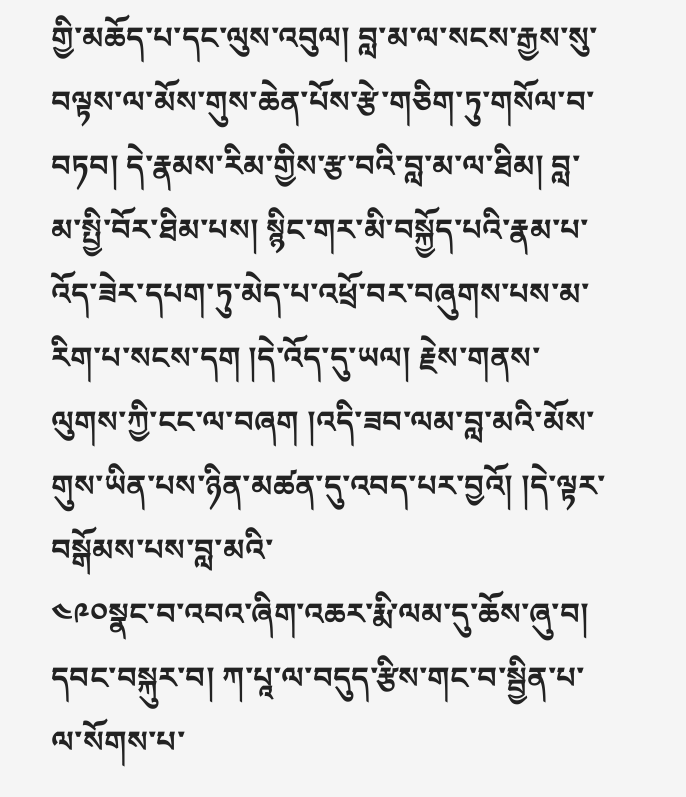གྱི་མཆོད་པ་དང་ལུས་འབུལ། བླ་མ་ལ་སངས་རྒྱས་སུ་བལྟས་ལ་མོས་གུས་ཆེན་པོས་རྩེ་གཅིག་ཏུ་གསོལ་བ་བཏབ། དེ་རྣམས་རིམ་གྱིས་རྩ་བའི་བླ་མ་ལ་ཐིམ། བླ་མ་སྤྱི་བོར་ཐིམ་པས། སྙིང་གར་མི་བསྐྱོད་པའི་རྣམ་པ་འོད་ཟེར་དཔག་ཏུ་མེད་པ་འཕྲོ་བར་བཞུགས་པས་མ་རིག་པ་སངས་དག །དེ་འོད་དུ་ཡལ། རྗེས་གནས་ལུགས་ཀྱི་ངང་ལ་བཞག །འདི་ཟབ་ལམ་བླ་མའི་མོས་གུས་ཡིན་པས་ཉིན་མཚན་དུ་འབད་པར་བྱའོ། །དེ་ལྟར་བསྒོམས་པས་བླ་མའི་
༤༩༠སྣང་བ་འབའ་ཞིག་འཆར་རྨི་ལམ་དུ་ཆོས་ཞུ་བ། དབང་བསྐུར་བ། ཀ་པཱ་ལ་བདུད་རྩིས་གང་བ་སྦྱིན་པ་ལ་སོགས་པ་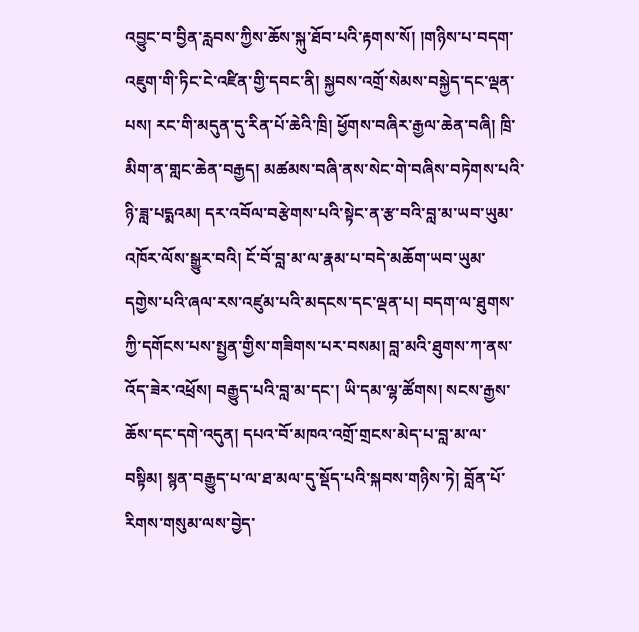འབྱུང་བ་བྱིན་རླབས་ཀྱིས་ཆོས་སྐུ་ཐོབ་པའི་རྟགས་སོ། །གཉིས་པ་བདག་འཇུག་གི་ཏིང་ངེ་འཛིན་གྱི་དབང་ནི། སྐྱབས་འགྲོ་སེམས་བསྐྱེད་དང་ལྡན་པས། རང་གི་མདུན་དུ་རིན་པོ་ཆེའི་ཁྲི། ཕྱོགས་བཞིར་རྒྱལ་ཆེན་བཞི། ཁྲི་མིག་ན་གླང་ཆེན་བརྒྱད། མཚམས་བཞི་ནས་སེང་གེ་བཞིས་བཏེགས་པའི་ཉི་ཟླ་པདྨའམ། དར་འབོལ་བརྩེགས་པའི་སྟེང་ན་རྩ་བའི་བླ་མ་ཡབ་ཡུམ་འཁོར་ལོས་སྒྱུར་བའི། ངོ་བོ་བླ་མ་ལ་རྣམ་པ་བདེ་མཆོག་ཡབ་ཡུམ་དགྱེས་པའི་ཞལ་རས་འཛུམ་པའི་མདངས་དང་ལྡན་པ། བདག་ལ་ཐུགས་ཀྱི་དགོངས་པས་སྤྱན་གྱིས་གཟིགས་པར་བསམ། བླ་མའི་ཐུགས་ཀ་ནས་འོད་ཟེར་འཕྲོས། བརྒྱུད་པའི་བླ་མ་དང་། ཡི་དམ་ལྷ་ཚོགས། སངས་རྒྱས་ཆོས་དང་དགེ་འདུན། དཔའ་བོ་མཁའ་འགྲོ་གྲངས་མེད་པ་བླ་མ་ལ་བསྟིམ། སྙན་བརྒྱུད་པ་ལ་ཐ་མལ་དུ་སྡོད་པའི་སྐབས་གཉིས་ཏེ། བློན་པོ་རིགས་གསུམ་ལས་བྱེད་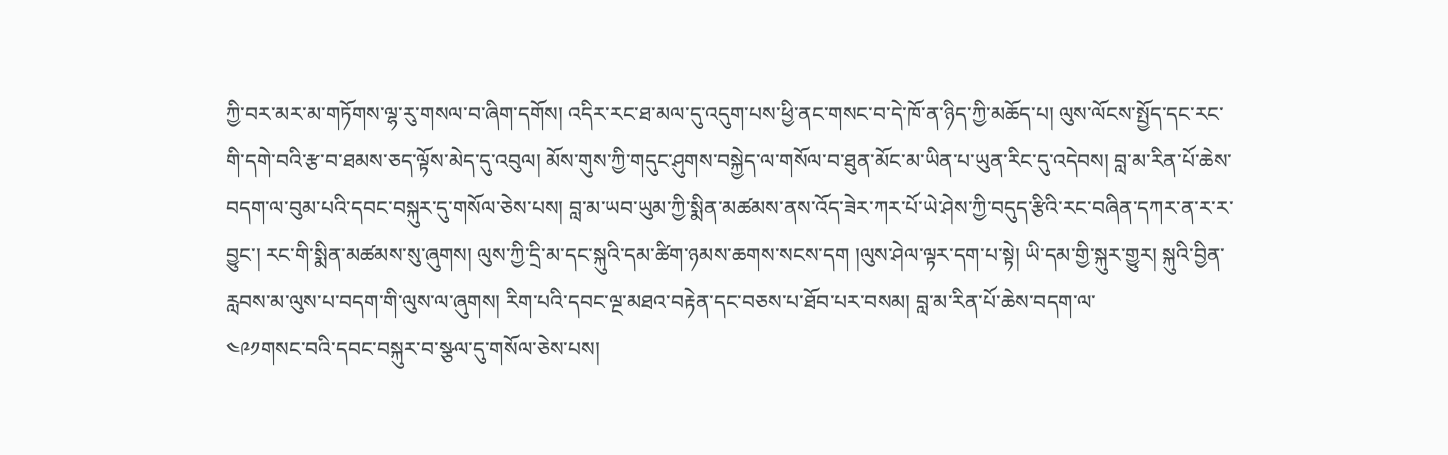ཀྱི་བར་མར་མ་གཏོགས་ལྷ་རུ་གསལ་བ་ཞིག་དགོས། འདིར་རང་ཐ་མལ་དུ་འདུག་པས་ཕྱི་ནང་གསང་བ་དེ་ཁོ་ན་ཉིད་ཀྱི་མཆོད་པ། ལུས་ལོངས་སྤྱོད་དང་རང་གི་དགེ་བའི་རྩ་བ་ཐམས་ཅད་ལྟོས་མེད་དུ་འབུལ། མོས་གུས་ཀྱི་གདུང་ཤུགས་བསྐྱེད་ལ་གསོལ་བ་ཐུན་མོང་མ་ཡིན་པ་ཡུན་རིང་དུ་འདེབས། བླ་མ་རིན་པོ་ཆེས་བདག་ལ་བུམ་པའི་དབང་བསྐུར་དུ་གསོལ་ཅེས་པས། བླ་མ་ཡབ་ཡུམ་ཀྱི་སྨིན་མཚམས་ནས་འོད་ཟེར་ཀར་པོ་ཡེ་ཤེས་ཀྱི་བདུད་རྩིའི་རང་བཞིན་དཀར་ན་ར་ར་བྱུང་། རང་གི་སྨིན་མཚམས་སུ་ཞུགས། ལུས་ཀྱི་དྲི་མ་དང་སྐུའི་དམ་ཚིག་ཉམས་ཆགས་སངས་དག །ལུས་ཤེལ་ལྟར་དག་པ་སྟེ། ཡི་དམ་གྱི་སྐུར་གྱུར། སྐུའི་བྱིན་རླབས་མ་ལུས་པ་བདག་གི་ལུས་ལ་ཞུགས། རིག་པའི་དབང་ལྔ་མཐའ་བརྟེན་དང་བཅས་པ་ཐོབ་པར་བསམ། བླ་མ་རིན་པོ་ཆེས་བདག་ལ་
༤༩༡གསང་བའི་དབང་བསྐུར་བ་སྩལ་དུ་གསོལ་ཅེས་པས།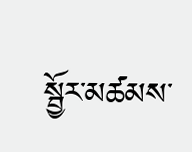སྦྱོར་མཚམས་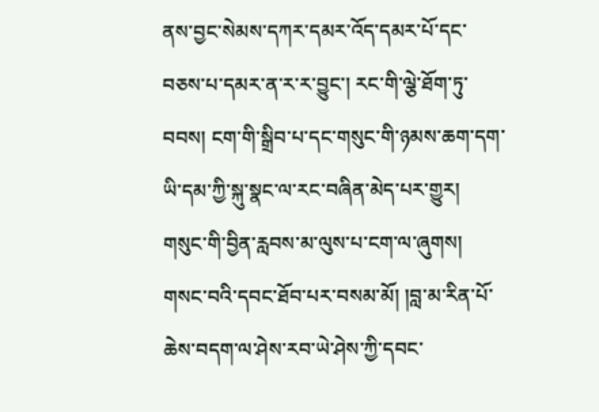ནས་བྱང་སེམས་དཀར་དམར་འོད་དམར་པོ་དང་བཅས་པ་དམར་ན་ར་ར་བྱུང་། རང་གི་ལྕེ་ཐོག་ཏུ་བབས། ངག་གི་སྒྲིབ་པ་དང་གསུང་གི་ཉམས་ཆག་དག་ཡི་དམ་ཀྱི་སྐུ་སྣང་ལ་རང་བཞིན་མེད་པར་གྱུར། གསུང་གི་བྱིན་རླབས་མ་ལུས་པ་ངག་ལ་ཞུགས། གསང་བའི་དབང་ཐོབ་པར་བསམ་མོ། །བླ་མ་རིན་པོ་ཆེས་བདག་ལ་ཤེས་རབ་ཡེ་ཤེས་ཀྱི་དབང་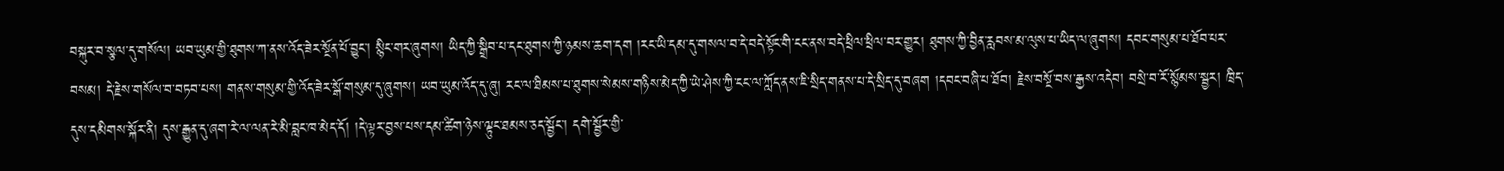བསྐུར་བ་སྩལ་དུ་གསོལ། ཡབ་ཡུམ་གྱི་ཐུགས་ཀ་ནས་འོད་ཟེར་སྔོན་པོ་བྱུང་། སྙིང་གར་ཞུགས། ཡིད་ཀྱི་སྒྲིབ་པ་དང་ཐུགས་ཀྱི་ཉམས་ཆག་དག །རང་ཡི་དམ་དུ་གསལ་བ་དེ་བདེ་སྟོང་གི་ངང་ནས་བདེ་ཕྲིལ་ཕྲིལ་བར་གྱུར། ཐུགས་ཀྱི་བྱིན་རླབས་མ་ལུས་པ་ཡིད་ལ་ཞུགས། དབང་གསུམ་པ་ཐོབ་པར་བསམ། དེ་རྗེས་གསོལ་བ་བཏབ་པས། གནས་གསུམ་གྱི་འོད་ཟེར་སྒོ་གསུམ་དུ་ཞུགས། ཡབ་ཡུམ་འོད་དུ་ཞུ། རང་ལ་ཐིམས་པ་ཐུགས་སེམས་གཉིས་མེད་ཀྱི་ཡེ་ཤེས་ཀྱི་ངང་ལ་ཀློད་ནས་ཇི་སྲིད་གནས་པ་དེ་སྲིད་དུ་བཞག །དབང་བཞི་པ་ཐོབ། རྗེས་བསྔོ་བས་རྒྱས་འདེབ། བསྲེ་བ་རོ་སྙོམས་སྦྱར། ཁྲིད་དུས་དམིགས་སྐོར་ནི། དུས་རྒྱུན་དུ་ཞག་རེ་ལ་ལན་རེ་མི་བླང་ཁ་མེད་དོ། །དེ་ལྟར་བྱས་པས་དམ་ཚིག་ཉེས་ལྟུང་ཐམས་ཅད་སྦྱོང་། དགེ་སྦྱོར་གྱི་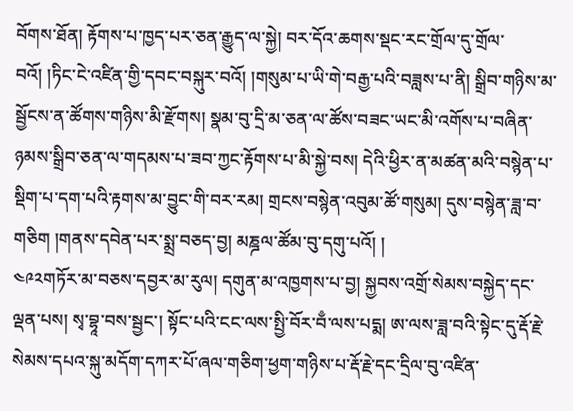བོགས་ཐོན། རྟོགས་པ་ཁྱད་པར་ཅན་རྒྱུད་ལ་སྐྱེ། བར་དོའ་ཆགས་སྡང་རང་གྲོལ་དུ་གྲོལ་བའོ། །ཏིང་ངེ་འཛིན་གྱི་དབང་བསྐུར་བའོ། །གསུམ་པ་ཡི་གེ་བརྒྱ་པའི་བཟླས་པ་ནི། སྒྲིབ་གཉིས་མ་སྦྱོངས་ན་ཚོགས་གཉིས་མི་རྫོགས། སྣམ་བུ་དྲི་མ་ཅན་ལ་ཚོས་བཟང་ཡང་མི་འགོས་པ་བཞིན་ཉམས་སྒྲིབ་ཅན་ལ་གདམས་པ་ཟབ་ཀྱང་རྟོགས་པ་མི་སྐྱེ་བས། དེའི་ཕྱིར་ན་མཚན་མའི་བསྙེན་པ་སྡིག་པ་དག་པའི་རྟགས་མ་བྱུང་གི་བར་རམ། གྲངས་བསྙེན་འབུམ་ཚོ་གསུམ། དུས་བསྙེན་ཟླ་བ་གཅིག །གནས་དབེན་པར་སྨྲ་བཅད་བྱ། མཎྜལ་ཚོམ་བུ་དགུ་པའོ། །
༤༩༢གཏོར་མ་བཅས་དབྱར་མ་རུལ། དགུན་མ་འཁྱགས་པ་བྱ། སྐྱབས་འགྲོ་སེམས་བསྐྱེད་དང་ལྡན་པས། སྭ་བྷཱ་བས་སྦྱང་། སྟོང་པའི་ངང་ལས་སྤྱི་བོར་བྃ་ལས་པདྨ། ཨ་ལས་ཟླ་བའི་སྟེང་དུ་རྡོ་རྗེ་སེམས་དཔའ་སྐུ་མདོག་དཀར་པོ་ཞལ་གཅིག་ཕྱག་གཉིས་པ་རྡོ་རྗེ་དང་དྲིལ་བུ་འཛིན་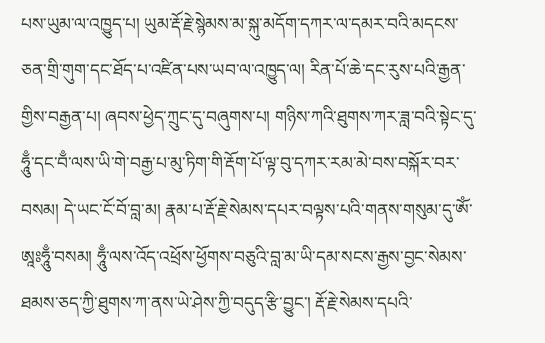པས་ཡུམ་ལ་འཁྱུད་པ། ཡུམ་རྡོ་རྗེ་སྙེམས་མ་སྐུ་མདོག་དཀར་ལ་དམར་བའི་མདངས་ཅན་གྲི་གུག་དང་ཐོད་པ་འཛིན་པས་ཡབ་ལ་འཁྱུད་ལ། རིན་པོ་ཆེ་དང་རུས་པའི་རྒྱན་གྱིས་བརྒྱན་པ། ཞབས་ཕྱེད་ཀྲུང་དུ་བཞུགས་པ། གཉིས་ཀའི་ཐུགས་ཀར་ཟླ་བའི་སྟེང་དུ་ཧཱུྃ་དང་བྃ་ལས་ཡི་གེ་བརྒྱ་པ་མུ་ཏིག་གི་རྡོག་པོ་ལྟ་བུ་དཀར་རམ་མེ་བས་བསྐོར་བར་བསམ། དེ་ཡང་ངོ་བོ་བླ་མ། རྣམ་པ་རྡོ་རྗེ་སེམས་དཔར་བལྟས་པའི་གནས་གསུམ་དུ་ༀ་ཨཱཿཧཱུྃ་བསམ། ཧཱུྃ་ལས་འོད་འཕྲོས་ཕྱོགས་བཅུའི་བླ་མ་ཡི་དམ་སངས་རྒྱས་བྱང་སེམས་ཐམས་ཅད་ཀྱི་ཐུགས་ཀ་ནས་ཡེ་ཤེས་ཀྱི་བདུད་རྩི་བྱུང་། རྡོ་རྗེ་སེམས་དཔའི་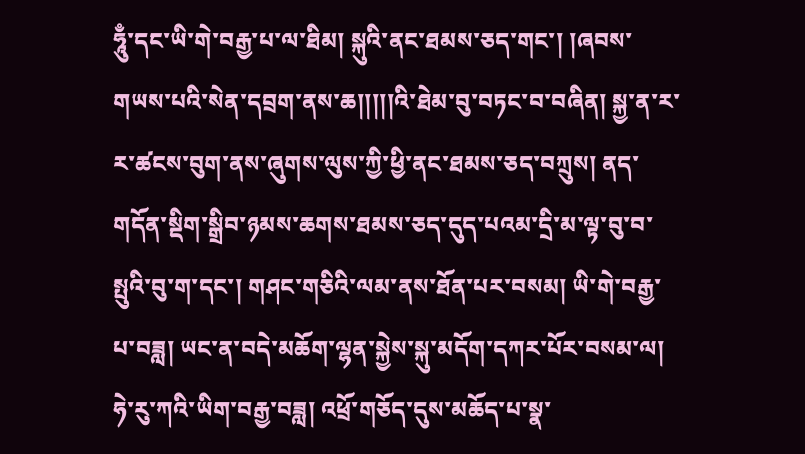ཧཱུྃ་དང་ཡི་གེ་བརྒྱ་པ་ལ་ཐིམ། སྐུའི་ནང་ཐམས་ཅད་གང་། །ཞབས་གཡས་པའི་སེན་དབྲག་ནས་ཆ།།།།།འི་ཐེམ་བུ་བཏང་བ་བཞིན། སྐྱ་ན་ར་ར་ཚངས་བུག་ནས་ཞུགས་ལུས་ཀྱི་ཕྱི་ནང་ཐམས་ཅད་བཀྲུས། ནད་གདོན་སྡིག་སྒྲིབ་ཉམས་ཆགས་ཐམས་ཅད་དུད་པའམ་དྲི་མ་ལྟ་བུ་བ་སྤུའི་བུ་ག་དང་། གཤང་གཅིའི་ལམ་ནས་ཐོན་པར་བསམ། ཡི་གེ་བརྒྱ་པ་བཟླ། ཡང་ན་བདེ་མཆོག་ལྷན་སྐྱེས་སྐུ་མདོག་དཀར་པོར་བསམ་ལ། ཧེ་རུ་ཀའི་ཡིག་བརྒྱ་བཟླ། འཕྲོ་གཅོད་དུས་མཆོད་པ་སྣ་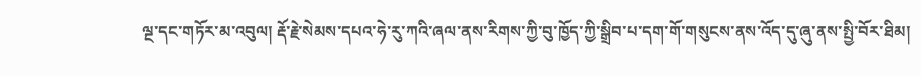ལྔ་དང་གཏོར་མ་འབུལ། རྡོ་རྗེ་སེམས་དཔའ་ཧེ་རུ་ཀའི་ཞལ་ནས་རིགས་ཀྱི་བུ་ཁྱོད་ཀྱི་སྒྲིབ་པ་དག་གོ་གསུངས་ནས་འོད་དུ་ཞུ་ནས་སྤྱི་བོར་ཐིམ།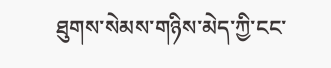ཐུགས་སེམས་གཉིས་མེད་ཀྱི་ངང་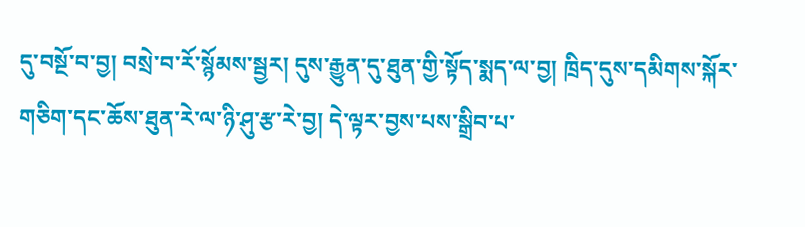དུ་བསྔོ་བ་བྱ། བསྲེ་བ་རོ་སྙོམས་སྦྱར། དུས་རྒྱུན་དུ་ཐུན་གྱི་སྟོད་སྨད་ལ་བྱ། ཁྲིད་དུས་དམིགས་སྐོར་གཅིག་དང་ཆོས་ཐུན་རེ་ལ་ཉི་ཤུ་རྩ་རེ་བྱ། དེ་ལྟར་བྱས་པས་སྒྲིབ་པ་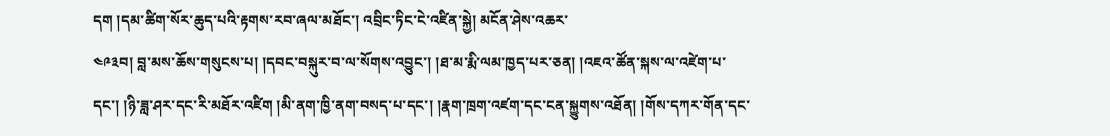དག །དམ་ཚིག་སོར་ཆུད་པའི་རྟགས་རབ་ཞལ་མཐོང་། འབྲིང་ཏིང་ངེ་འཛིན་སྐྱེ། མངོན་ཤེས་འཆར་
༤༩༣བ། བླ་མས་ཆོས་གསུངས་པ། །དབང་བསྐུར་བ་ལ་སོགས་འབྱུང་། །ཐ་མ་རྨི་ལམ་ཁྱད་པར་ཅན། །འཇའ་ཚོན་སྐས་ལ་འཛེག་པ་དང་། །ཉི་ཟླ་ཤར་དང་རི་མཐོར་འཛིག །མི་ནག་ཁྱི་ནག་བསད་པ་དང་། །རྣག་ཁྲག་འཛག་དང་ངན་སྐྱུགས་འཐོན། །གོས་དཀར་གོན་དང་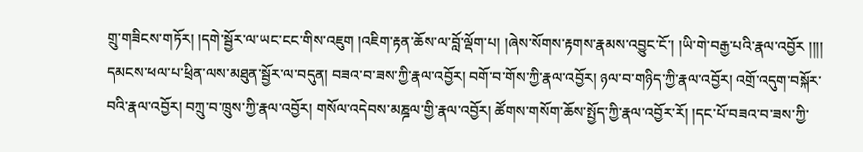གྲུ་གཟིངས་གཏོར། །དགེ་སྦྱོར་ལ་ཡང་ངང་གིས་འཇུག །འཇིག་རྟན་ཆོས་ལ་བློ་ལྡོག་པ། །ཞེས་སོགས་རྟགས་རྣམས་འབྱུང་ངོ་། །ཡི་གེ་བརྒྱ་པའི་རྣལ་འབྱོར །།།། དམངས་ཕལ་པ་ཕྲིན་ལས་མཐུན་སྦྱོར་ལ་བདུན། བཟའ་བ་ཟས་ཀྱི་རྣལ་འབྱོར། བགོ་བ་གོས་ཀྱི་རྣལ་འབྱོར། ཉལ་བ་གཉིད་ཀྱི་རྣལ་འབྱོར། འགྲོ་འདུག་བསྐོར་བའི་རྣལ་འབྱོར། བཀྲུ་བ་ཁྲུས་ཀྱི་རྣལ་འབྱོར། གསོལ་འདེབས་མཎྜལ་གྱི་རྣལ་འབྱོར། ཚོགས་གསོག་ཆོས་སྤྱོད་ཀྱི་རྣལ་འབྱོར་རོ། །དང་པོ་བཟའ་བ་ཟས་ཀྱི་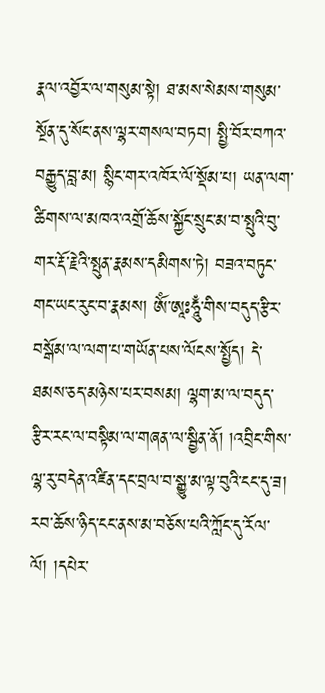རྣལ་འབྱོར་ལ་གསུམ་སྟེ། ཐ་མས་སེམས་གསུམ་སྔོན་དུ་སོང་ནས་ལྷར་གསལ་བཏབ། སྤྱི་བོར་བཀའ་བརྒྱུད་བླ་མ། སྙིང་གར་འཁོར་ལོ་སྡོམ་པ། ཡན་ལག་ཚིགས་ལ་མཁའ་འགྲོ་ཆོས་སྐྱོང་སྲུང་མ་བ་སྤུའི་བུ་གར་རྡོ་རྗེའི་སྤུན་རྣམས་དམིགས་ཏེ། བཟའ་བཏུང་གང་ཡང་རུང་བ་རྣམས། ༀ་ཨཱཿཧཱུྃ་གིས་བདུད་རྩིར་བསྒོམ་ལ་ལག་པ་གཡོན་པས་ལོངས་སྤྱོད། དེ་ཐམས་ཅད་མཉེས་པར་བསམ། ལྷག་མ་ལ་བདུད་རྩིར་རང་ལ་བསྟིམ་ལ་གཞན་ལ་སྦྱིན་ནོ། །འབྲིང་གིས་ལྷ་རུ་བདེན་འཛིན་དང་བྲལ་བ་སྒྱུ་མ་ལྟ་བུའི་ངང་དུ་ཟ། རབ་ཆོས་ཉིད་ངང་ནས་མ་བཅོས་པའི་ཀློང་དུ་རོལ་ལོ། །དཔེར་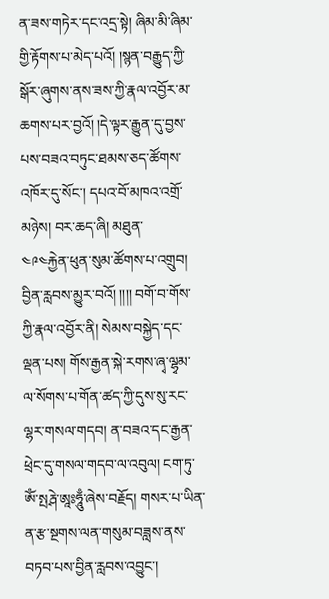ན་ཟས་གཏེར་དང་འདྲ་སྟེ། ཞིམ་མི་ཞིམ་གྱི་རྟོགས་པ་མེད་པའོ། །སྙན་བརྒྱུད་ཀྱི་སྒོར་ཞུགས་ནས་ཟས་ཀྱི་རྣལ་འབྱོར་མ་ཆགས་པར་བྱའོ། །དེ་ལྟར་རྒྱུན་དུ་བྱས་པས་བཟའ་བཏུང་ཐམས་ཅད་ཚོགས་འཁོར་དུ་སོང་། དཔའ་བོ་མཁའ་འགྲོ་མཉེས། བར་ཆད་ཞི། མཐུན་
༤༩༤རྐྱེན་ཕུན་སུམ་ཚོགས་པ་འགྲུབ། བྱིན་རླབས་མྱུར་བའོ། །།།། བགོ་བ་གོས་ཀྱི་རྣལ་འབྱོར་ནི། སེམས་བསྐྱེད་དང་ལྡན་པས། གོས་རྒྱན་སྐེ་རགས་ཞྭ་ལྷྭམ་ལ་སོགས་པ་གོན་ཚད་ཀྱི་དུས་སུ་རང་ལྷར་གསལ་གདབ། ན་བཟའ་དང་རྒྱན་ཕྲེང་དུ་གསལ་གདབ་ལ་འབུལ། ངག་ཏུ་ༀ་སྤརྴེ་ཨཱཿཧཱུྃ་ཞེས་བརྗོད། གསར་པ་ཡིན་ན་རྩ་སྔགས་ལན་གསུམ་བཟླས་ནས་བཏབ་པས་བྱིན་རླབས་འབྱུང་།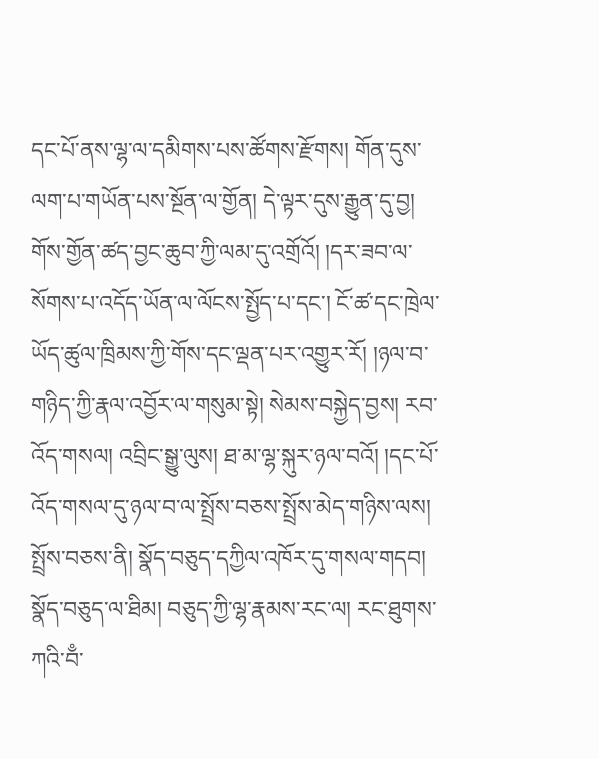དང་པོ་ནས་ལྷ་ལ་དམིགས་པས་ཚོགས་རྫོགས། གོན་དུས་ལག་པ་གཡོན་པས་སྔོན་ལ་གྱོན། དེ་ལྟར་དུས་རྒྱུན་དུ་བྱ། གོས་གྱོན་ཚད་བྱང་ཆུབ་ཀྱི་ལམ་དུ་འགྲོའོ། །དར་ཟབ་ལ་སོགས་པ་འདོད་ཡོན་ལ་ལོངས་སྤྱོད་པ་དང་། ངོ་ཚ་དང་ཁྲེལ་ཡོད་ཚུལ་ཁྲིམས་ཀྱི་གོས་དང་ལྡན་པར་འགྱུར་རོ། །ཉལ་བ་གཉིད་ཀྱི་རྣལ་འབྱོར་ལ་གསུམ་སྟེ། སེམས་བསྐྱེད་བྱས། རབ་འོད་གསལ། འབྲིང་སྒྱུ་ལུས། ཐ་མ་ལྷ་སྐུར་ཉལ་བའོ། །དང་པོ་འོད་གསལ་དུ་ཉལ་བ་ལ་སྤྲོས་བཅས་སྤྲོས་མེད་གཉིས་ལས། སྤྲོས་བཅས་ནི། སྣོད་བཅུད་དཀྱིལ་འཁོར་དུ་གསལ་གདབ། སྣོད་བཅུད་ལ་ཐིམ། བཅུད་ཀྱི་ལྷ་རྣམས་རང་ལ། རང་ཐུགས་ཀའི་བྃ་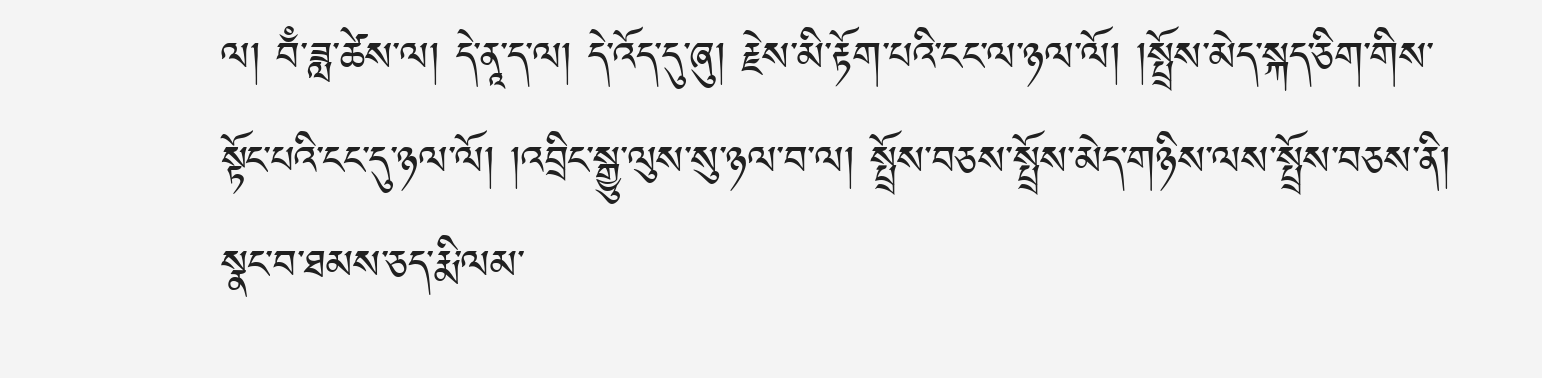ལ། བྃ་ཟླ་ཚེས་ལ། དེ་ནཱ་ད་ལ། དེ་འོད་དུ་ཞུ། རྗེས་མི་རྟོག་པའི་ངང་ལ་ཉལ་ལོ། །སྤྲོས་མེད་སྐད་ཅིག་གིས་སྟོང་པའི་ངང་དུ་ཉལ་ལོ། །འབྲིང་སྒྱུ་ལུས་སུ་ཉལ་བ་ལ། སྤྲོས་བཅས་སྤྲོས་མེད་གཉིས་ལས་སྤྲོས་བཅས་ནི། སྣང་བ་ཐམས་ཅད་རྨི་ལམ་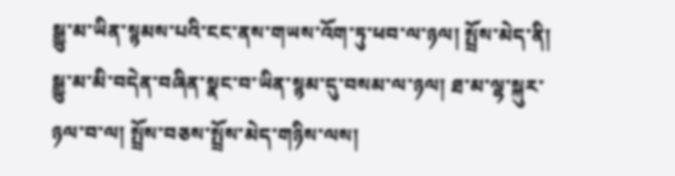སྒྱུ་མ་ཡིན་སྙམས་པའི་ངང་ནས་གཡས་འོག་ཏུ་ཕབ་ལ་ཉལ། སྤྲོས་མེད་ནི། སྒྱུ་མ་མི་བདེན་བཞིན་སྣང་བ་ཡིན་སྙམ་དུ་བསམ་ལ་ཉལ། ཐ་མ་ལྷ་སྐུར་ཉལ་བ་ལ། སྤྲོས་བཅས་སྤྲོས་མེད་གཉིས་ལས།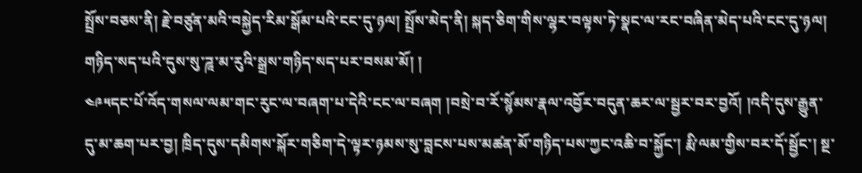སྤྲོས་བཅས་ནི། རྗེ་བཙུན་མའི་བསྐྱེད་རིམ་སྒོམ་པའི་ངང་དུ་ཉལ། སྤྲོས་མེད་ནི། སྐད་ཅིག་གིས་ལྷར་བལྟས་ཏེ་སྣང་ལ་རང་བཞིན་མེད་པའི་ངང་དུ་ཉལ། གཉིད་སད་པའི་དུས་སུ་ཌཱ་མ་རུའི་སྒྲས་གཉིད་སད་པར་བསམ་མོ། །
༤༩༥དང་པོ་འོད་གསལ་ལམ་གང་རུང་ལ་བཞག་པ་དེའི་ངང་ལ་བཞག །བསྲེ་བ་རོ་སྙོམས་རྣལ་འབྱོར་བདུན་ཆར་ལ་སྦྱར་བར་བྱའོ། །འདི་དུས་རྒྱུན་དུ་མ་ཆག་པར་བྱ། ཁྲིད་དུས་དམིགས་སྐོར་གཅིག་དེ་ལྟར་ཉམས་སུ་བླངས་པས་མཚན་མོ་གཉིད་པས་ཀྱང་འཆི་བ་སྐྱོང་། རྨི་ལམ་གྱིས་བར་དོ་སྦྱོང་། སྔ་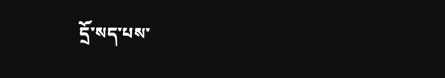དྲོ་སད་པས་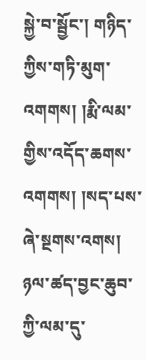སྐྱེ་བ་སྦྱོང་། གཉིད་ཀྱིས་གཏི་མུག་འགགས། །རྨི་ལམ་གྱིས་འདོད་ཆགས་འགགས། །སད་པས་ཞེ་སྔགས་འགས། ཉལ་ཚད་བྱང་ཆུབ་ཀྱི་ལམ་དུ་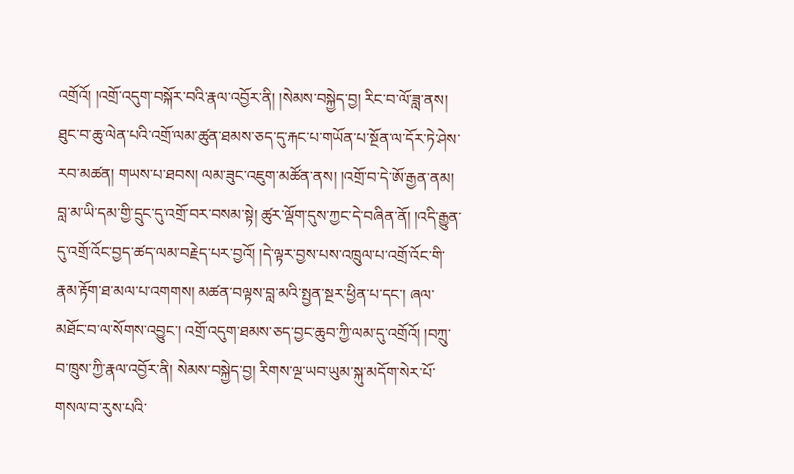འགྲོའོ། །འགྲོ་འདུག་བསྐོར་བའི་རྣལ་འབྱོར་ནི། །སེམས་བསྐྱེད་བྱ། རིང་བ་ལོ་ཟླ་ནས། ཐུང་བ་ཆུ་ལེན་པའི་འགྲོ་ལམ་ཚུན་ཐམས་ཅད་དུ་རྐང་པ་གཡོན་པ་སྔོན་ལ་དོར་ཏེ་ཤེས་རབ་མཚན། གཡས་པ་ཐབས། ལམ་ཟུང་འཇུག་མཚོན་ནས། །འགྲོ་བ་དེ་ཨོ་རྒྱན་ནམ། བླ་མ་ཡི་དམ་གྱི་དྲུང་དུ་འགྲོ་བར་བསམ་སྟེ། ཚུར་ལྡོག་དུས་ཀྱང་དེ་བཞིན་ནོ། །འདི་རྒྱུན་དུ་འགྲོ་འོང་བྱད་ཚད་ལམ་བརྗེད་པར་བྱའོ། །དེ་ལྟར་བྱས་པས་འཁྲུལ་པ་འགྲོ་འོང་གི་རྣམ་རྟོག་ཐ་མལ་པ་འགགས། མཚན་བལྟས་བླ་མའི་སྤྱན་སྔར་ཕྱིན་པ་དང་། ཞལ་མཐོང་བ་ལ་སོགས་འབྱུང་། འགྲོ་འདུག་ཐམས་ཅད་བྱང་ཆུབ་ཀྱི་ལམ་དུ་འགྲོའོ། །བཀྲུ་བ་ཁྲུས་ཀྱི་རྣལ་འབྱོར་ནི། སེམས་བསྐྱེད་བྱ། རིགས་ལྔ་ཡབ་ཡུམ་སྐུ་མདོག་སེར་པོ་གསལ་བ་རུས་པའི་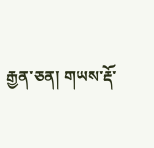རྒྱན་ཅན། གཡས་རྡོ་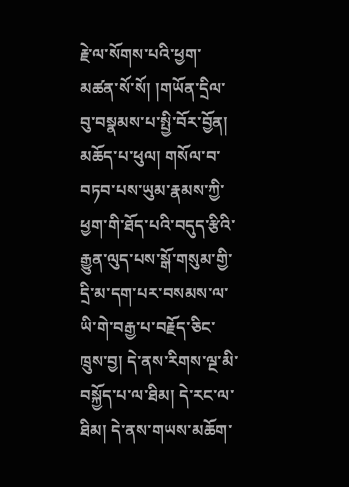རྗེ་ལ་སོགས་པའི་ཕྱག་མཚན་སོ་སོ། །གཡོན་དྲིལ་བུ་བསྣམས་པ་སྤྱི་བོར་བྱོན། མཆོད་པ་ཕུལ། གསོལ་བ་བཏབ་པས་ཡུམ་རྣམས་ཀྱི་ཕྱག་གི་ཐོད་པའི་བདུད་རྩིའི་རྒྱུན་ལུད་པས་སྒོ་གསུམ་གྱི་དྲི་མ་དག་པར་བསམས་ལ་ཡི་གེ་བརྒྱ་པ་བརྗོད་ཅིང་ཁྲུས་བྱ། དེ་ནས་རིགས་ལྔ་མི་བསྐྱོད་པ་ལ་ཐིམ། དེ་རང་ལ་ཐིམ། དེ་ནས་གཡས་མཆོག་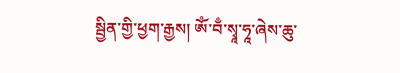སྦྱིན་གྱི་ཕྱག་རྒྱས། ༀ་བྃ་སྭཱ་ཧཱ་ཞེས་ཆུ་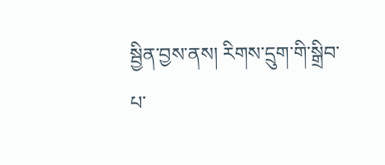སྦྱིན་བྱས་ནས། རིགས་དྲུག་གི་སྒྲིབ་པ་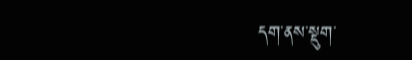དག་ནས་སྡུག་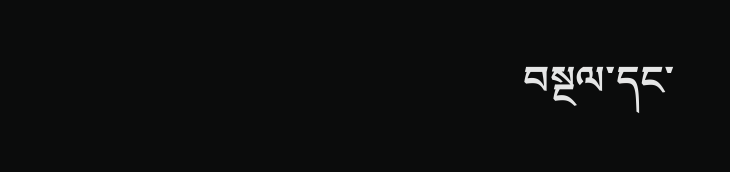བསྔལ་དང་